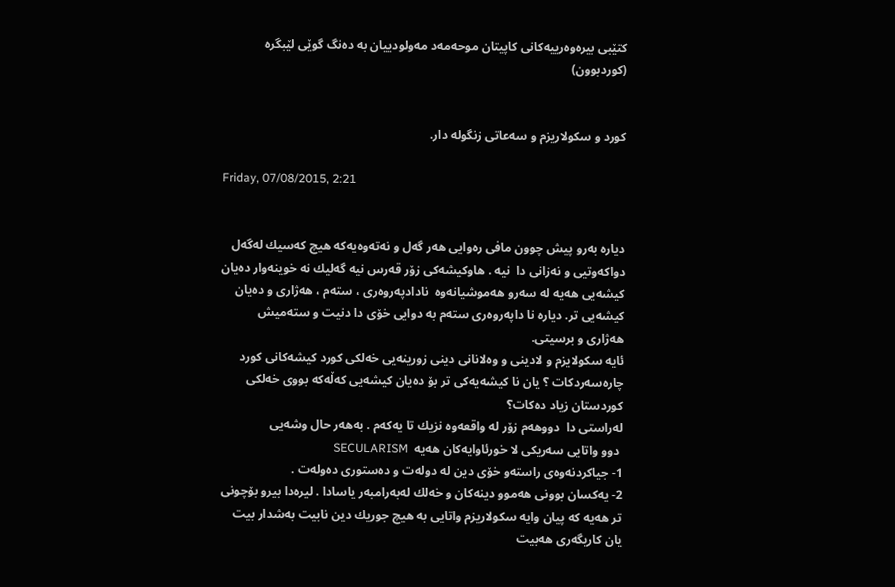کتێبی بیرەوەرییەکانی کاپیتان موحەمەد مەولودییان بە دەنگ گوێی لێبگرە (کوردبوون)


كورد و سكولاریزم و سه‌عاتی زنگوله‌ دار.

Friday, 07/08/2015, 2:21


دیاره‌ به‌رو پیش چوون مافی ره‌وایی هه‌ر گه‌ل و نه‌ته‌وه‌یه‌كه هیچ كه‌سیك له‌گه‌ل دواكه‌وتیی و نه‌زانی دا  نیه‌ . هاوكیشه‌كی زۆر قه‌رس نیه‌ گه‌لیك نه‌ خوینه‌وار ده‌یان كیشه‌یی هه‌یه له‌ سه‌رو هه‌موشیانه‌وه‌ ‌ نادادپه‌روه‌ری ، سته‌م ، هه‌ژاری و ده‌یان كیشه‌یی تر. دیاره‌ نا داپه‌روه‌ری سته‌م به‌ دوایی خۆی دا دنیت و سته‌میش هه‌ژاری و برسیتی.
ئایه‌ سكولایزم و لادینی و وه‌لانانی دینی زورینه‌یی خه‌لكی كورد كیشه‌كانی كورد چاره‌سه‌ردكات ؟ یان نا كیشه‌یه‌كی تر بۆ ده‌یان كیشه‌یی كه‌ڵه‌كه‌ بووی خه‌لكی كوردستان زیاد ده‌كات؟
له‌راستی دا  دووھه‌م زۆر له‌ واقعه‌وه‌ نزیك تا یه‌كه‌م . به‌هه‌ر حال وشه‌یی
 دوو واتایی سه‌ریكی لا خورئاوایه‌كان هه‌یه‌  SECULARISM
1- جیاكردنه‌وه‌ی راسته‌و خۆی دین له‌ دوله‌ت و ده‌ستوری ده‌وله‌ت .
2- یه‌كسان بوونی هه‌موو دینه‌كان و خه‌لك له‌به‌رامبه‌ر یاسادا . لیره‌دا بیرو بۆچونی تر هه‌یه‌ كه‌ پیان وایه‌ سكولاریزم واتایی به‌ هیچ جوریك دین نابیت به‌شدار بیت یان كاریگه‌ری هه‌بیت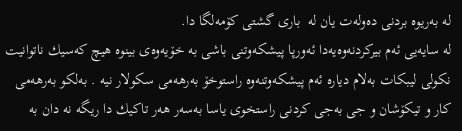له‌ به‌ریوه‌ بردنی ده‌وله‌ت یان له‌  باری گشتی كۆمه‌لگا دا.
له‌ سایه‌یی ئه‌م بیركردنه‌وه‌یه‌دا ئه‌ورپا پیشكه‌وتنی باشی به‌ خۆیه‌وه‌ی بینوه‌ هیچ كه‌سیك ناتوانیت نكولی لیبكات به‌لام دیاره‌ ئه‌م پیشكه‌وتنه‌وه‌ راستوخۆ به‌رهه‌می سكولار نیه‌ . به‌لكو به‌رهه‌می كار و تیكۆشان و جی به‌جی كردنی راستخوی یاسا به‌سه‌ر هه‌ر تاكیك دا ریگه‌ نه‌ دان به‌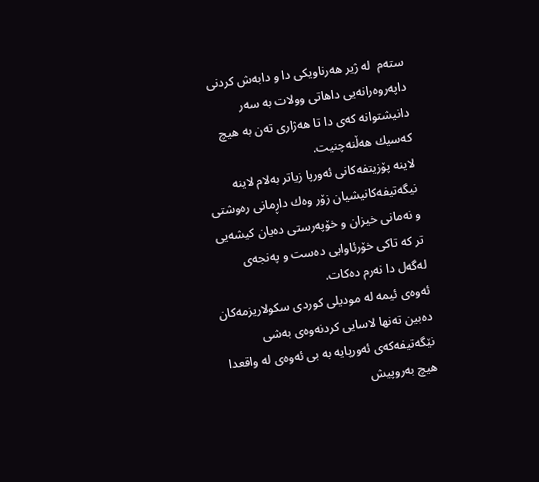سته‌م  له‌ ژیر هه‌رناویكی دا و دابه‌ش كردنی داپه‌روه‌رانه‌یی داهاتی وولات به‌ سه‌ر دانیشتوانه كه‌ی دا تا هه‌ژاری ته‌ن به‌ هیچ كه‌سیك هه‌ڵنه‌چنیت.
لاینه‌ پۆزیتفه‌كانی ئه‌ورپا زیاتر به‌لام لاینه‌ نیگه‌تیفه‌كانیشیان زۆر وه‌ك داڕمانی ره‌وشتی و نه‌مانی خیزان و خۆپه‌رستی ده‌یان كیشه‌یی تر كه‌ تاكی خۆرئاوایی ده‌ست و په‌نجه‌ی له‌گه‌ل دا نه‌رم ده‌كات.
ئه‌وه‌ی ئیمه‌ له‌ مودیلی كوردی سكولاریزمه‌كان ده‌بین ته‌نها لاسایی كردنه‌وه‌ی به‌شی نێگه‌تیفه‌كه‌ی ئه‌ورپایه‌ به‌ بی ئه‌وه‌ی له‌ واقعدا هیچ به‌روپیش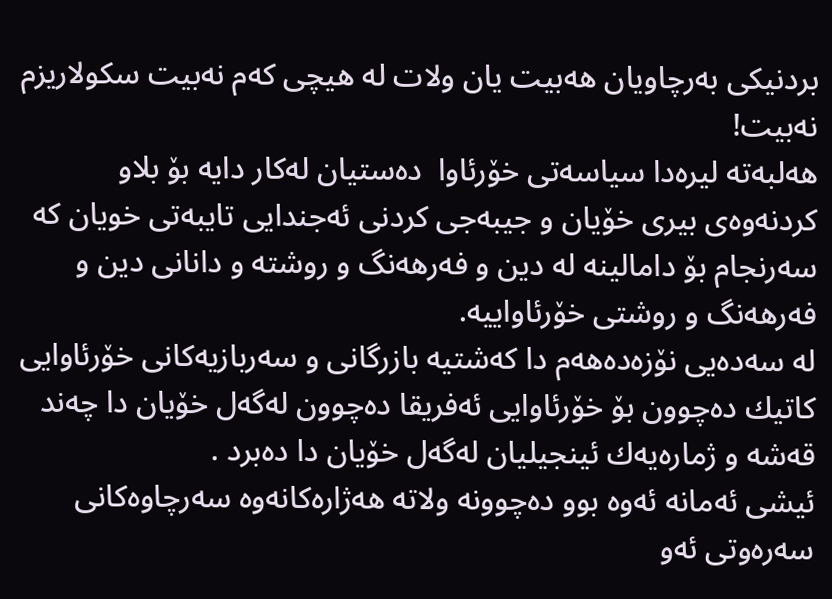بردنیكی به‌رچاویان هه‌بیت یان ولات له‌ هیچی كه‌م نه‌بیت سكولاریزم نه‌بیت!
هه‌لبه‌ته‌ لیره‌دا سیاسه‌تی خۆرئاوا  ده‌ستیان له‌كار دایه‌ بۆ بلاو كردنه‌وه‌ی بیری خۆیان و جیبه‌جی كردنی ئه‌جندایی تایبه‌تی خویان كه‌ سه‌رنجام بۆ دامالینه‌ له‌ دین و فه‌رهه‌نگ و روشته‌ و دانانی دین و فه‌رهه‌نگ و روشتی خۆرئاواییه‌.
له‌ سه‌ده‌یی نۆزه‌ده‌هه‌م دا كه‌شتیه‌ بازرگانی و سه‌ربازیه‌كانی خۆرئاوایی كاتیك ده‌چوون بۆ خۆرئاوایی ئه‌فریقا ده‌چوون له‌گه‌ل خۆیان دا چه‌ند قه‌شه‌ و ژماره‌یه‌ك ئینجیلیان له‌گه‌ل خۆیان دا ده‌برد .
ئیشی ئه‌مانه ئه‌وه‌ بوو ده‌چوونه‌ ولاته‌ هه‌ژاره‌كانه‌وه‌ سه‌رچاوه‌كانی سه‌ره‌وتی ئه‌و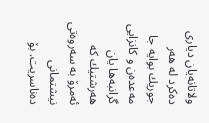ولاتانه‌یان دیاری ده‌كرد له‌ هه‌ر جوریك بوایه‌ جا مه‌عده‌ن و كانزایی گرانبه‌ها یان هه‌رشتیك كه‌ ئه‌مرۆ به‌ سه‌روه‌تی نیشتمانی ده‌ناسریت. بۆ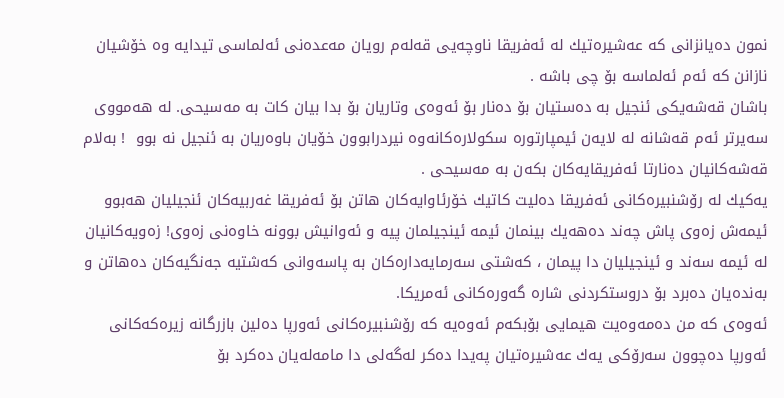نمون ده‌یانزانی كه‌ عه‌شیره‌تیك له‌ ئه‌فریقا ناوچه‌یی قه‌له‌م رویان مه‌عده‌نی ئه‌لماسی تیدایه‌ وه‌ خۆشیان نازانن كه‌ ئه‌م ئه‌لماسه‌ بۆ چی باشه‌ .
باشان قه‌شه‌یكی ئنجیل به‌ ده‌ستیان بۆ ده‌نار بۆ ئه‌وه‌ی وتاریان بۆ بدا بیان كات به‌ مه‌سیحی. له‌ هه‌مووی سه‌یرتر ئه‌م قه‌شانه له‌ لایه‌ن ئیمپارتوره‌ سكولاره‌كانه‌وه‌ نیردرابوون خۆیان باوه‌ریان به‌ ئنجیل نه‌ بوو  ! به‌لام قه‌شه‌كانیان ده‌نارتا ئه‌فریقایه‌كان بكه‌ن به‌ مه‌سیحی .
یه‌كیك له‌ رۆشنبیره‌كانی ئه‌فریقا ده‌لیت كاتیك خۆرئاوایه‌كان هاتن بۆ ئه‌فریقا غه‌ربیه‌كان ئنجیلیان هه‌بوو ئیمه‌ش زه‌وی پاش چه‌ند ده‌هه‌یك بینمان ئیمه ئینجیلمان پیه‌ و ئه‌وانیش بوونه خاوه‌نی زه‌وی! زه‌ویه‌كانیان له‌ ئیمه‌ سه‌ند و ئینجیلیان دا پیمان ، كه‌شتی سه‌رمایه‌داره‌كان به‌ پاسه‌وانی كه‌شتیه‌ جه‌نگیه‌كان ده‌هاتن و به‌نده‌یان ده‌برد بۆ دروستكردنی شاره‌ گه‌وره‌كانی ئه‌مریكا.
ئه‌وه‌ی كه‌ من ده‌مه‌وه‌یت هیمایی بۆبكه‌م ئه‌وه‌یه‌ كه‌ رۆشنبیره‌كانی ئه‌ورپا ده‌لین بازرگانه زیره‌كه‌كانی ئه‌ورپا ده‌چوون سه‌رۆكی یه‌ك عه‌شیره‌تیان په‌یدا ده‌كر له‌گه‌لی دا مامه‌له‌یان ده‌كرد بۆ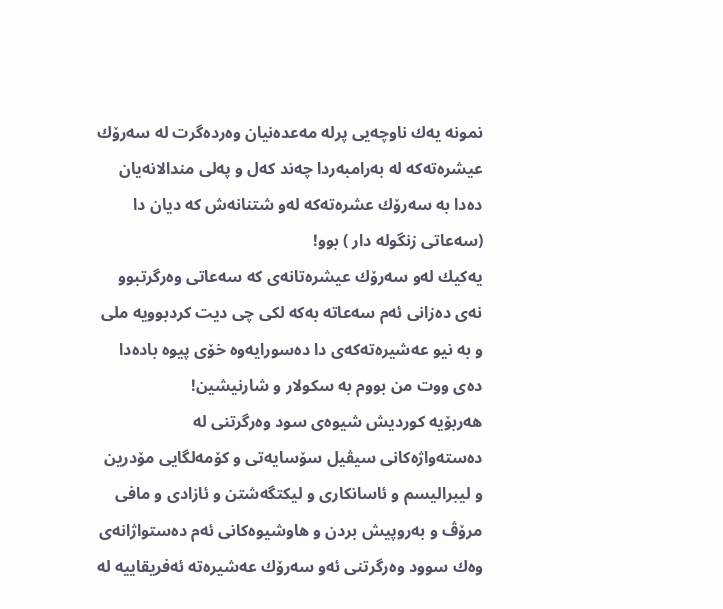نمونه یه‌ك ناوچه‌یی پرله‌ مه‌عده‌نیان وه‌رده‌گرت له‌ سه‌رۆك عیشره‌ته‌كه‌ له‌ به‌رامبه‌ردا چه‌ند كه‌ل و په‌لی مندالانه‌یان ده‌دا به‌ سه‌رۆك عشره‌ته‌كه‌ له‌و شتنانه‌ش كه‌ دیان دا (سه‌عاتی زنگوله‌ دار ) بوو!
یه‌كیك له‌و سه‌رۆك عیشره‌تانه‌ی كه‌ سه‌عاتی وه‌رگرتبوو نه‌ی ده‌زانی ئه‌م سه‌عاته‌ به‌كه لكی چی دیت كردبوویه‌ ملی و به‌ نیو عه‌شیره‌ته‌كه‌ی دا ده‌سورایه‌وه‌ خۆی پیوه‌ باده‌دا ده‌ی ووت من بووم به‌ سكولار و شارنیشین!
هه‌ربۆیه‌ كوردیش شیوه‌ی سود وه‌رگرتنی له‌ ده‌سته‌واژه‌كانی سیڤیل سۆسایه‌تی و كۆمه‌لگایی مۆدرین و لیبرالیسم و ئاسانكاری و لیكتگه‌شتن و ئازادی و مافی مرۆڤ و به‌روپیش بردن و هاوشیوه‌كانی ئه‌م ده‌ستواژانه‌ی وه‌ك سوود وه‌رگرتنی ئه‌و سه‌رۆك عه‌شیره‌ته‌ ئه‌فریقاییه‌ له‌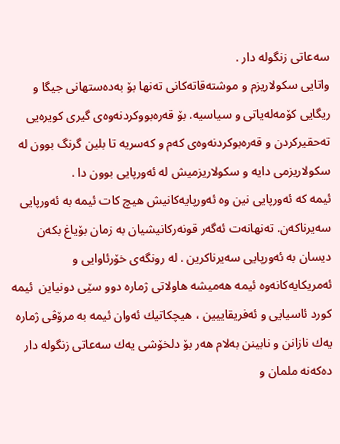سه‌عاتی زنگوله‌ دار .
واتایی سكولاریزم و موشته‌قاته‌كانی ته‌نها بۆ به‌ده‌ستهانی جیگا و ریگایی كۆمه‌له‌یاتی و سیاسیه‌. بۆ قه‌ره‌بووكردنه‌وه‌ی گیری كویره‌یی ته‌حقیركردن و قه‌ره‌بوكردنه‌وه‌ی كه‌م و كه‌سریه‌ تا بلین گرنگ بوون له سكولاریزمی دایه‌ و سكولاریزمیش له‌ ئه‌ورپایی بوون دا .
ئیمه‌ كه‌ ئه‌ورپایی نین وه‌ ئه‌ورپایه‌كانیش هیچ كات ئیمه‌ به‌ ئه‌ورپایی سه‌یرناكه‌ن. ته‌نهانه‌ت ئه‌گه‌ر قونه‌ركانیشیان به‌ زمان بۆیاغ بكه‌ن دیسان به‌ ئه‌ورپایی سه‌یرناكرین . له‌ رونگه‌ی خۆرئاوایی و ئه‌مریكایه‌كانه‌وه‌ ئیمه‌ هه‌میشه‌ هاولاتی ژماره‌ دوو سێی دونیاین  ئیمه‌ كورد ئاسیایی و ئه‌فریقاییین ، هیچكاتیك ئه‌وان ئیمه‌ به‌ مرۆڤی ژماره‌ یه‌ك نازانن و نابینن به‌لام هه‌ر بۆ دلخۆشی یه‌ك سه‌عاتی زنگوله‌ دار ده‌كه‌نه ملمان و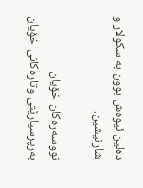ده‌لین ئیوه‌ش بوون به‌ سكولار و شارنیشین.

نووسەرەکان خۆیان بەرپرسیارێتی وتارەکانی خۆیان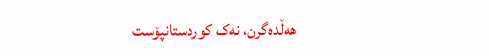هەڵدەگرن، نەک کوردستانپۆست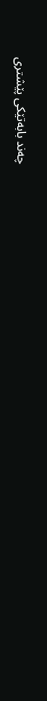چەند بابەتێکی پێشتری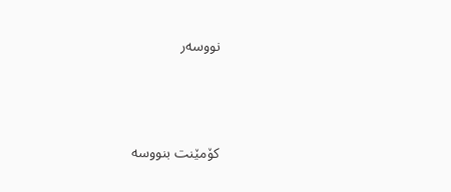نووسەر




کۆمێنت بنووسە